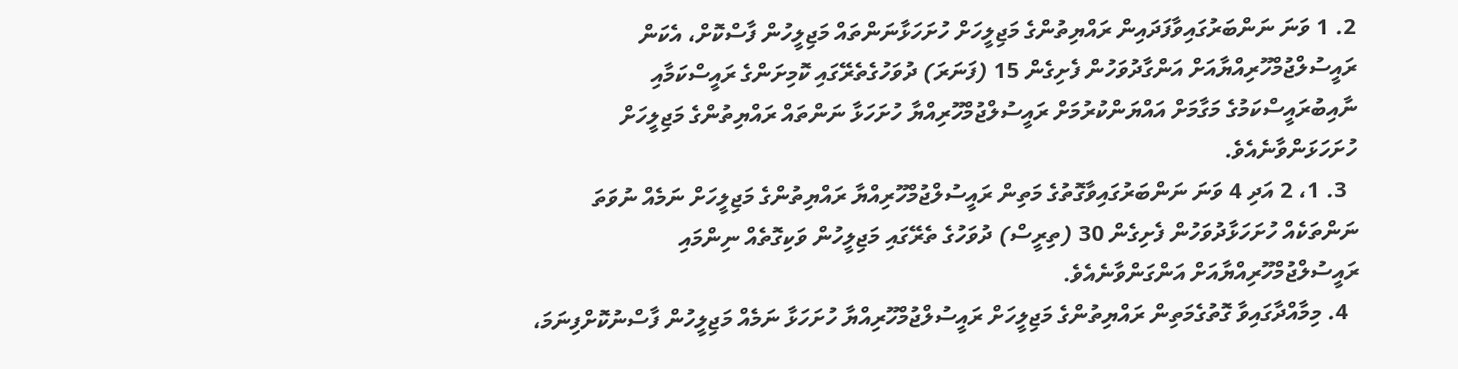2. 1 ވަނަ ނަންބަރުގައިވާފަދައިން ރައްޔިތުންގެ މަޖިލީހަށް ހުށަހަޅާނަންތައް މަޖިލީހުން ފާސްކޮށް، އެކަން ރައީސުލްޖުމްހޫރިއްޔާއަށް އަންގާދުވަހުން ފެށިގެން 15 (ފަނަރަ) ދުވަހުގެތެރޭގައި ކޮމިށަންގެ ރައީސްކަމާއި ނާއިބުރައީސްކަމުގެ މަގާމަށް އައްޔަންކުރުމަށް ރައީސުލްޖުމްހޫރިއްޔާ ހުށަހަޅާ ނަންތައް ރައްޔިތުންގެ މަޖިލީހަށް ހުށަހަޅަންވާނެއެވެ.
  3. 1، 2 އަދި 4 ވަނަ ނަންބަރުގައިވާގޮތުގެ މަތިން ރައީސުލްޖުމްހޫރިއްޔާ ރައްޔިތުންގެ މަޖިލީހަށް ނަމެއް ނުވަތަ ނަންތަކެއް ހުށަހަޅާދުވަހުން ފެށިގެން 30 (ތިރީސް) ދުވަހުގެ ތެރޭގައި މަޖިލީހުން ވަކިގޮތެއް ނިންމައި ރައީސުލްޖުމްހޫރިއްޔާއަށް އަންގަންވާނެއެވެ.
  4. މިމާއްދާގައިވާ ގޮތުގެމަތިން ރައްޔިތުންގެ މަޖިލީހަށް ރައީސުލްޖުމްހޫރިއްޔާ ހުށަހަޅާ ނަމެއް މަޖިލީހުން ފާސްނުކޮށްފިނަމަ،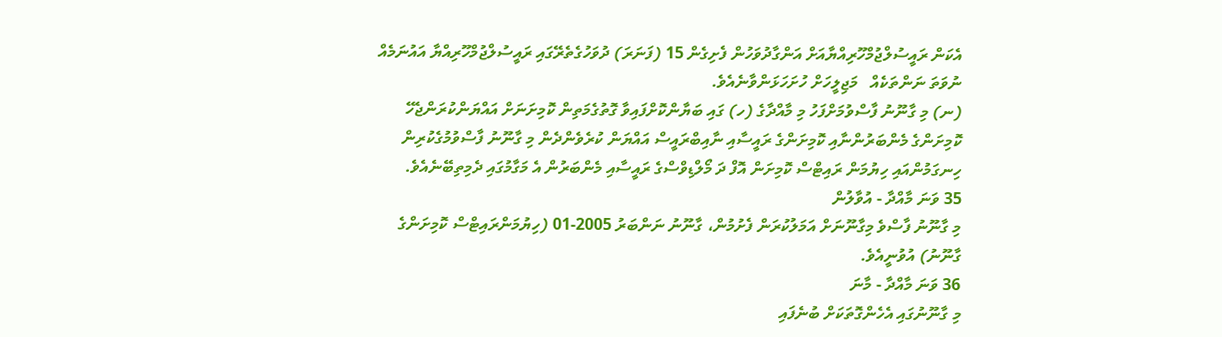އެކަން ރައީސުލްޖުމްހޫރިއްޔާއަށް އަންގާދުވަހުން ފެށިގެން 15 (ފަނަރަ) ދުވަހުގެތެރޭގައި ރައީސުލްޖުމްހޫރިއްޔާ އައުނަމެއް ނުވަތަ ނަންތަކެއް   މަޖިލީހަށް ހުށަހަޅަންވާނެއެވެ.
(ނ) މި ގާނޫނު ފާސްވުމަށްފަހު މި މާއްދާގެ (ހ) ގައި ބަޔާންކޮށްފައިވާ ގޮތުގެމަތިން ކޮމިށަނަށް އައްޔަންކުރަންޖެހޭ ކޮމިށަންގެ މެންބަރުންނާއި ކޮމިށަންގެ ރައީސާއި ނާއިބްރައީސް އައްޔަން ކުރެވެންދެން މި ގާނޫނު ފާސްވުމުގެކުރިން ހިނގަމުންއައި ހިޔުމަން ރައިޓްސް ކޮމިށަން އޮފް ދަ މޯލްޑިވްސްގެ ރައީސާއި މެންބަރުން އެ މަގާމުގައި ދެމިތިބޭނެއެވެ.
35 ވަނަ މާއްދާ - އުވާލުން
މި ގާނޫނު ފާސްވެ މިގާނޫނަށް އަމަލުކުރަން ފެށުމުން، ގާނޫނު ނަންބަރު 2005-01 (ހިޔުމަންރައިޓްސް ކޮމިށަންގެ ގާނޫނު) އުވުނީއެވެ.
36 ވަނަ މާއްދާ - މާނަ
މި ގާނޫނުގައި އެހެންގޮތަކަށް ބުނެފައި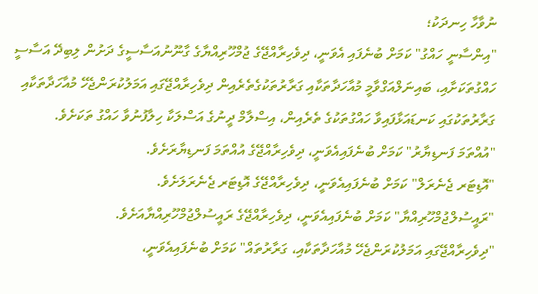ނުވާހާ ހިނދަކު؛
"އިންސާނީ ހައްގު" ކަމަށް ބުނެފައި އެވަނީ، ދިވެހިރާއްޖޭގެ ޖުމްހޫރިއްޔާގެ ގާނޫނުއަސާސީގެ ދަށުން ލިބިދޭ އަސާސީ ހައްގުތަކަށާއި، ބައިނަލްއަގްވާމީ މުއާހަދާތަކާއި ގަރާރުތަކުގެތެރެއިން ދިވެހިރާއްޖޭގައި އަމަލުކުރަންޖެހޭ މުއާހަދާތަކާއި ގަރާރުތަކުގައި ކަނޑައަޅާފައިވާ ހައްގުތަކުގެ ތެރެއިން، އިސްލާމް ދީނުގެ އަސްލަކާ ހިލާފުނުވާ ހައްގު ތަކަށެވެ.
"އުއްތަމަ ފަނޑިޔާރު" ކަމަށް ބުނެފައިއެވަނީ، ދިވެހިރާއްޖޭގެ އުއްތަމަ ފަނޑިޔާރަށެވެ.
"އޮޑިޓަރ ޖެނެރަލް" ކަމަށް ބުނެފައިއެވަނީ، ދިވެހިރާއްޖޭގެ އޮޑިޓަރ ޖެނެރަލަށެވެ.
"ރައީސުލްޖުމްހޫރިއްޔާ" ކަމަށް ބުނެފައިއެވަނީ، ދިވެހިރާއްޖޭގެ ރައީސުލްޖުމްހޫރިއްޔާއަށެވެ.
"ދިވެހިރާއްޖޭގައި އަމަލުކުރަންޖެހޭ މުއާހަދާތަކާއި، ގަރާރުތައް" ކަމަށް ބުނެފައިއެވަނީ،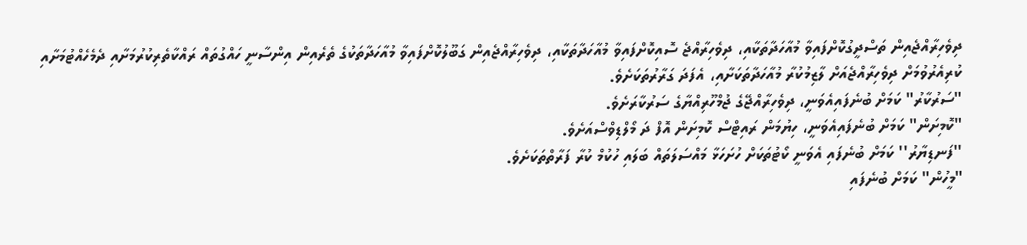ދިވެހިރާއްޖެއިން ތަސްދީގުކޮށްފައިވާ މުއާހަދާތަކާއި، ދިވެހިރާއްޖެ ސޮއިކޮށްފައިވާ މުއާހަދާތަކާއި، ދިވެހިރާއްޖެއިން ގަބޫލުކޮށްފައިވާ މުއާހަދާތަކުގެ ތެރެއިން އިންސާނީ ހައްގުތައް ރައްކާތެރިކުރުމަށާއި ދެމެހެއްޓުމަށާއި ކުރިއެރުވުމަށް ދިވެހިރާއްޖެއަށް ލާޒިމުކުރާ މުއާހަދާތަކަށާއި، އެފަދަ ގަރާރުތަކަށެވެ.
"ސަރުކާރު" ކަމަށް ބުނެފައިއެވަނީ، ދިވެހިރާއްޖޭގެ ޖުމްހޫރިއްޔާގެ ސަރުކާރަށެވެ.
"ކޮމިށަން" ކަމަށް ބުނެފައިއެވަނީ، ހިޔުމަން ރައިޓްސް ކޮމިށަން އޮފް ދަ މޯލްޑިވްސްއަށެވެ.
''ފަނޑިޔާރު'' ކަމަށް ބުނެފައި އެވަނީ ކޯޓުތަކަށް ހުށަހަޅާ މައްސަލަތައް ބަލައި ހުކުމް ކުރާ ފަރާތްތަކަށެވެ.
"މީހުން" ކަމަށް ބުނެފައި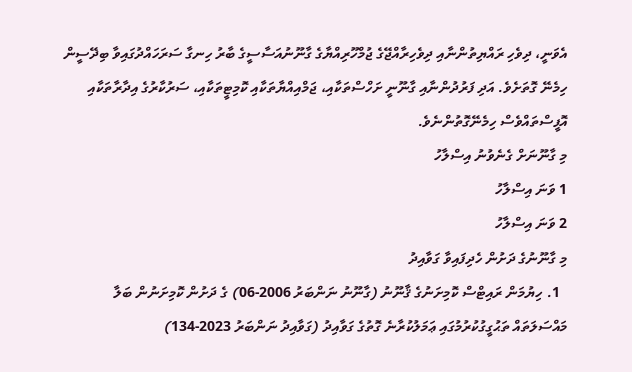އެވަނީ، ދިވެހި ރައްޔިތުންނާއި ދިވެހިރާއްޖޭގެ ޖުމްހޫރިއްޔާގެ ގާނޫނުއަސާސީގެ ބާރު ހިނގާ ސަރަހައްދުގައިވާ ބިދޭސީން ހިމެނޭ ގޮތަށެވެ. އަދި ފަރުދުންނާއި ގާނޫނީ ށަހްސްތަކާއި، ޖަމްއިއްޔާތަކާއި ކޮމިޓީތަކާއި، ސަރުކާރުގެ އިދާރާތަކާއި އޮފީސްތައްވެސް ހިމެނޭގޮތުންނެވެ.
މި ގާނޫނަށް ގެނެވުނު އިސްލާހު
1 ވަނަ އިސްލާހު
2 ވަނަ އިސްލާހު
މި ގާނޫނުގެ ދަށުން ހެދިފައިވާ ގަވާއިދު
  1. ހިޔުމަން ރައިޓްސް ކޮމިށަނުގެ ޤާނޫނު (ގާނޫނު ނަންބަރު 2006-06) ގެ ދަށުން ކޮމިށަނުން ބަލާ މައްސަލަތައް ތަޙުގީގުކުރުމުގައި ޢަމަލުކުރާނެ ގޮތުގެ ގަވާއިދު (ގަވާއިދު ނަންބަރު 2023-134)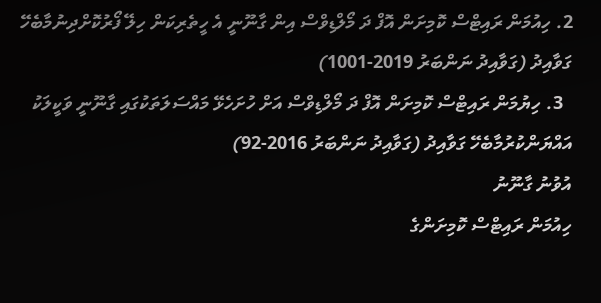2. ހިއުމަން ރައިޓްސް ކޮމިށަން އޮފް ދަ މޯލްޑިވްސް އިން ގާނޫނީ އެ ހީތެރިކަން ހިލޭ ފޯރުކޮށްދިނުމާބެހޭ ގަވާއިދު (ގަވާއިދު ނަންބަރު 2019-1001)
  3. ހިޔުމަން ރައިޓްސް ކޮމިށަން އޮފް ދަ މޯލްޑިވްސް އަށް ހުށަހެޅޭ މައްސަލަތަކުގައި ގާނޫނީ ވަކީލަކު އައްޔަންކުރުމާބެހޭ ގަވާއިދު (ގަވާއިދު ނަންބަރު 2016-92)
އުވުނު ގާނޫނު
ހިއުމަން ރައިޓްސް ކޮމިށަންގެ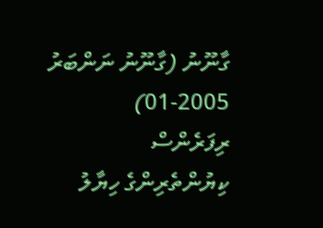ގާނޫނު (ގާނޫނު ނަންބަރު 2005-01)
ރިފަރެންސް
ކިޔުންތެރިންގެ ހިޔާލު